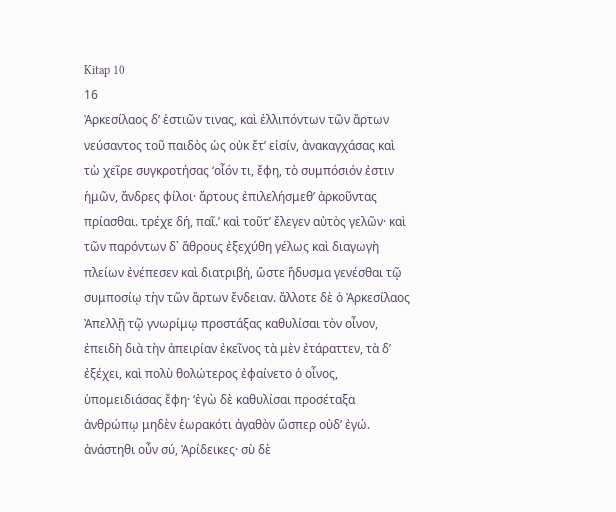Kitap 10
16
Ἀρκεσίλαος δ’ ἑστιῶν τινας, καὶ ἐλλιπόντων τῶν ἄρτων νεύσαντος τοῦ παιδὸς ὡς οὐκ ἔτ’ εἰσίν, ἀνακαγχάσας καὶ τὼ χεῖρε συγκροτήσας ‘οἷόν τι, ἔφη, τὸ συμπόσιόν ἐστιν ἡμῶν, ἄνδρες φίλοι· ἄρτους ἐπιλελήσμεθ’ ἀρκοῦντας πρίασθαι. τρέχε δή, παῖ.’ καὶ τοῦτ’ ἔλεγεν αὐτὸς γελῶν· καὶ τῶν παρόντων δ᾽ ἅθρους ἐξεχύθη γέλως καὶ διαγωγὴ πλείων ἐνέπεσεν καὶ διατριβή, ὥστε ἥδυσμα γενέσθαι τῷ συμποσίῳ τὴν τῶν ἄρτων ἔνδειαν. ἄλλοτε δὲ ὁ Ἀρκεσίλαος Ἀπελλῇ τῷ γνωρίμῳ προστάξας καθυλίσαι τὸν οἶνον, ἐπειδὴ διὰ τὴν ἀπειρίαν ἐκεῖνος τὰ μὲν ἐτάραττεν, τὰ δ’ ἐξέχει, καὶ πολὺ θολώτερος ἐφαίνετο ὁ οἶνος, ὑπομειδιάσας ἔφη· ‘ἐγὼ δὲ καθυλίσαι προσέταξα ἀνθρώπῳ μηδὲν ἑωρακότι ἀγαθὸν ὥσπερ οὐδ’ ἐγώ. ἀνάστηθι οὖν σύ, Ἀρίδεικες· σὺ δὲ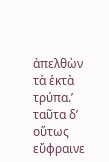ἀπελθὼν τὰ ἑκτὰ τρύπα.’ ταῦτα δ’ οὕτως εὔφραινε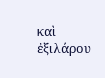καὶ ἐξιλάρου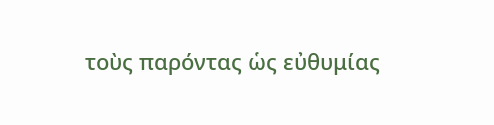τοὺς παρόντας ὡς εὐθυμίας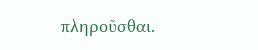πληροῦσθαι.